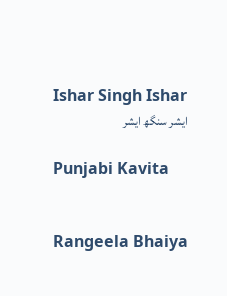Ishar Singh Ishar
ایشر سنگھ ایشر

Punjabi Kavita


Rangeela Bhaiya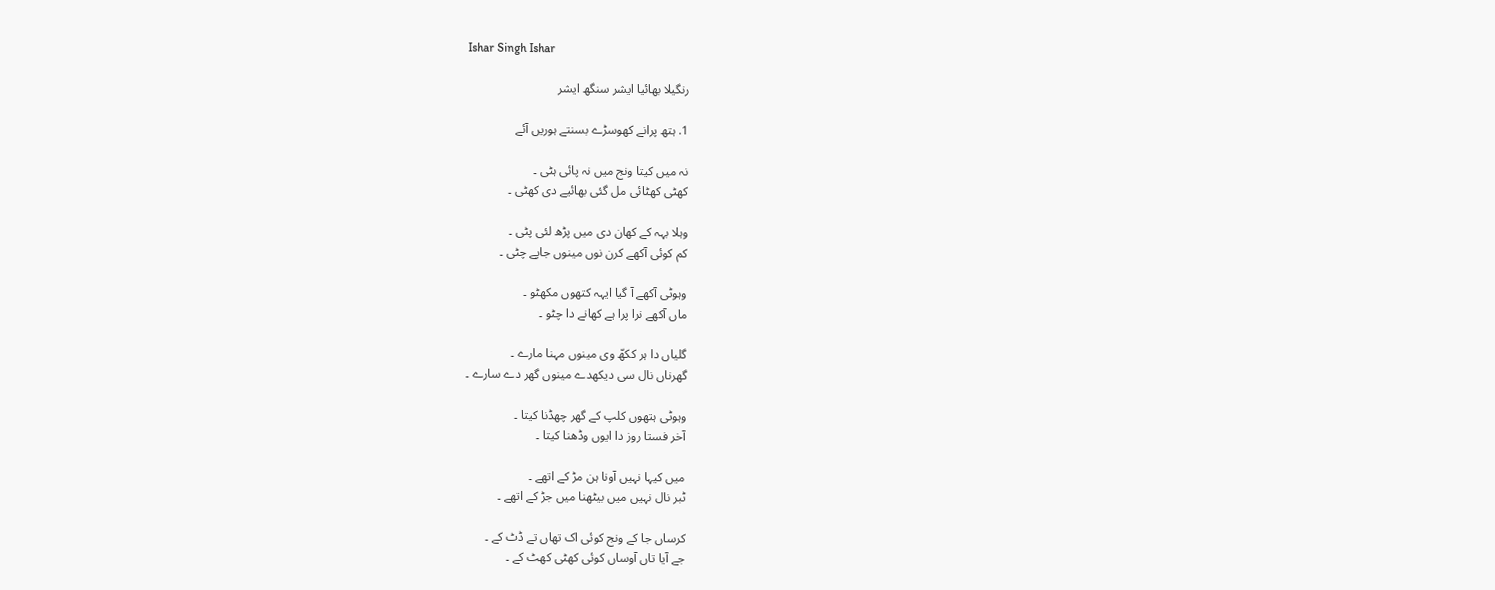Ishar Singh Ishar

رنگیلا بھائیا ایشر سنگھ ایشر

1. ہتھ پرانے کھوسڑے بسنتے ہوریں آئے

نہ میں کیتا ونج میں نہ پائی ہٹی ۔
کھٹی کھٹائی مل گئی بھائیے دی کھٹی ۔

وہلا بہہ کے کھان دی میں پڑھ لئی پٹی ۔
کم کوئی آکھے کرن نوں مینوں جاپے چٹی ۔

وہوٹی آکھے آ گیا ایہہ کتھوں مکھٹو ۔
ماں آکھے نرا پرا ہے کھانے دا چٹو ۔

گلیاں دا ہر ککھّ وی مینوں مہنا مارے ۔
گھرناں نال سی دیکھدے مینوں گھر دے سارے ۔

وہوٹی ہتھوں کلپ کے گھر چھڈنا کیتا ۔
آخر فستا روز دا ایوں وڈھنا کیتا ۔

میں کیہا نہیں آونا ہن مڑ کے اتھے ۔
ٹبر نال نہیں میں بیٹھنا میں جڑ کے اتھے ۔

کرساں جا کے ونج کوئی اک تھاں تے ڈٹ کے ۔
جے آیا تاں آوساں کوئی کھٹی کھٹ کے ۔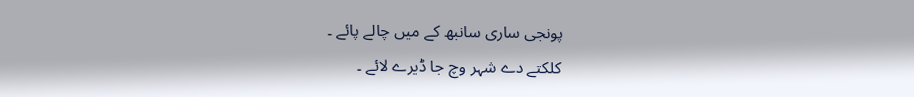پونجی ساری سانبھ کے میں چالے پائے ۔
کلکتے دے شہر وچ جا ڈیرے لائے ۔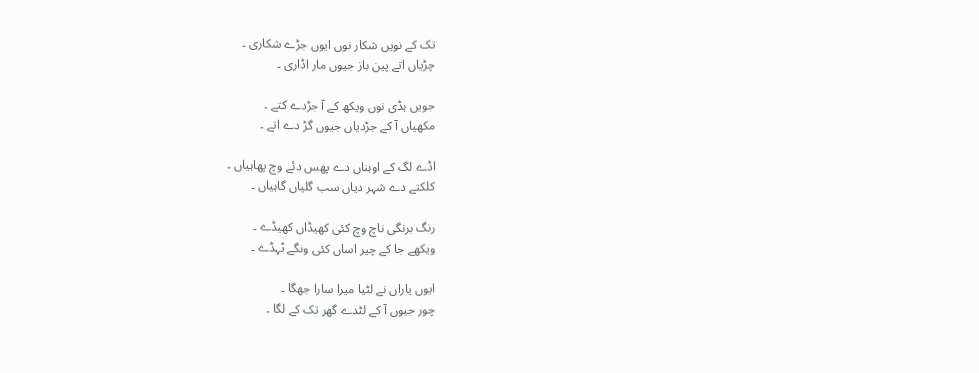تک کے نویں شکار نوں ایوں جڑے شکاری ۔
چڑیاں اتے پین باز جیوں مار اڈاری ۔

جویں ہڈی نوں ویکھ کے آ جڑدے کتے ۔
مکھیاں آ کے جڑدیاں جیوں گڑ دے اتے ۔

اڈے لگ کے اوہناں دے پھس دئے وچ پھاہیاں ۔
کلکتے دے شہر دیاں سب گلیاں گاہیاں ۔

رنگ برنگی ناچ وچ کئی کھیڈاں کھیڈے ۔
ویکھے جا کے چیر اساں کئی ونگے ٹہڈے ۔

ایوں یاراں نے لٹیا میرا سارا جھگا ۔
چور جیوں آ کے لٹدے گھر تک کے لگا ۔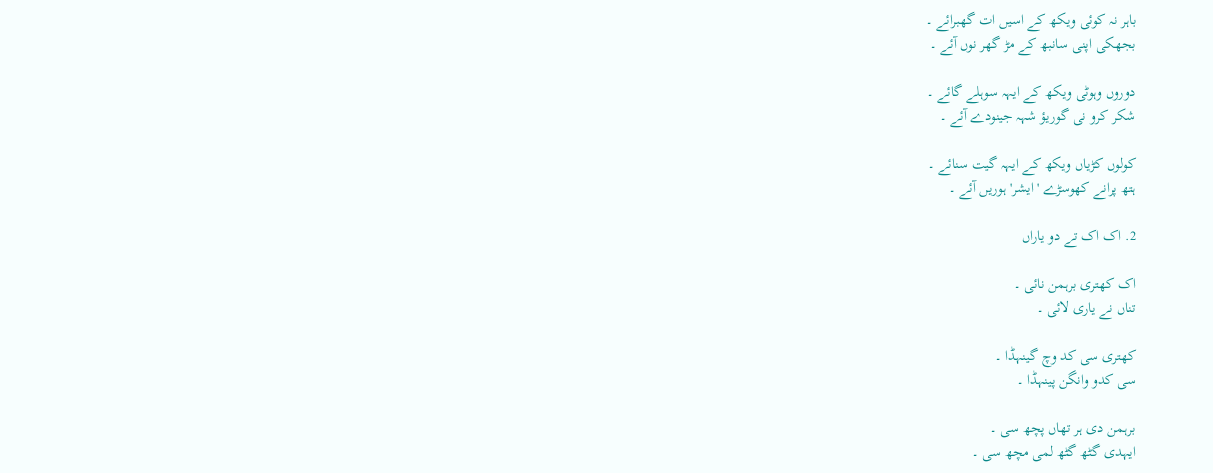باہر نہ کوئی ویکھ کے اسیں ات گھبرائے ۔
بجھکی اپنی سانبھ کے مڑ گھر نوں آئے ۔

دوروں وہوٹی ویکھ کے ایہہ سوہلے گائے ۔
شکر کرو نی گوریؤ شہہ جینودے آئے ۔

کولوں کڑیاں ویکھ کے ایہہ گیت سنائے ۔
ہتھ پرانے کھوسڑے 'ایشر' ہوریں آئے ۔

2. اک اک تے دو یاراں

اک کھتری برہمن نائی ۔
تناں نے یاری لائی ۔

کھتری سی کد وچ گینہڈا ۔
سی کدو وانگن پینہڈا ۔

برہمن دی ہر تھاں پچھ سی ۔
ایہدی گٹھ گٹھ لمی مچھ سی ۔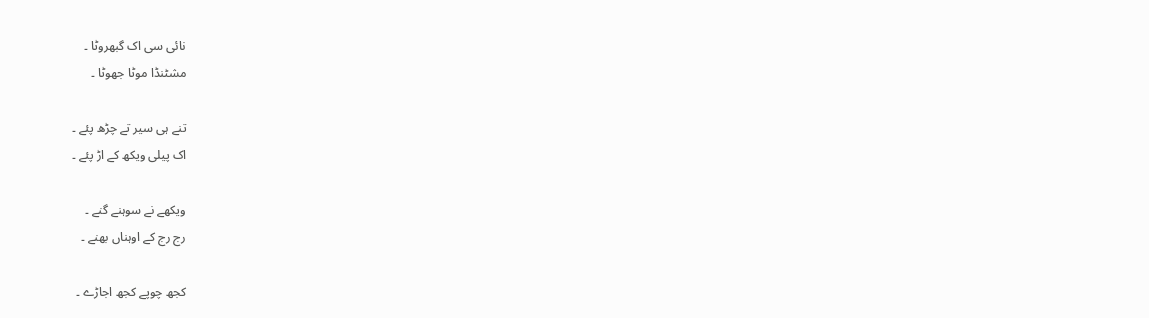نائی سی اک گبھروٹا ۔
مشٹنڈا موٹا جھوٹا ۔

تنے ہی سیر تے چڑھ پئے ۔
اک پیلی ویکھ کے اڑ پئے ۔

ویکھے نے سوہنے گنے ۔
رج رج کے اوہناں بھنے ۔

کجھ چوپے کجھ اجاڑے ۔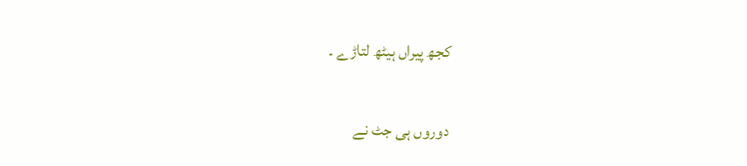کجھ پیراں ہیٹھ لتاڑے ۔

دوروں ہی جٹ نے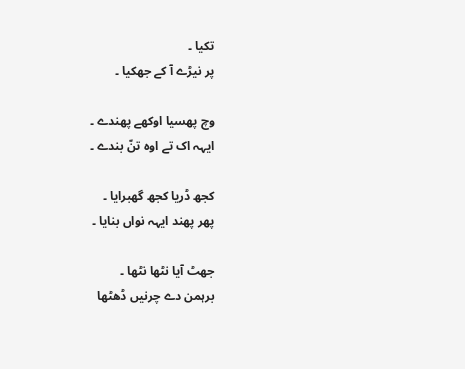تکیا ۔
پر نیڑے آ کے جھکیا ۔

وچ پھسیا اوکھے پھندے ۔
ایہہ اک تے اوہ تنّ بندے ۔

کجھ ڈریا کجھ گھبرایا ۔
پھر پھند ایہہ نواں بنایا ۔

جھٹ آیا نٹھا نٹھا ۔
برہمن دے چرنیں ڈھٹھا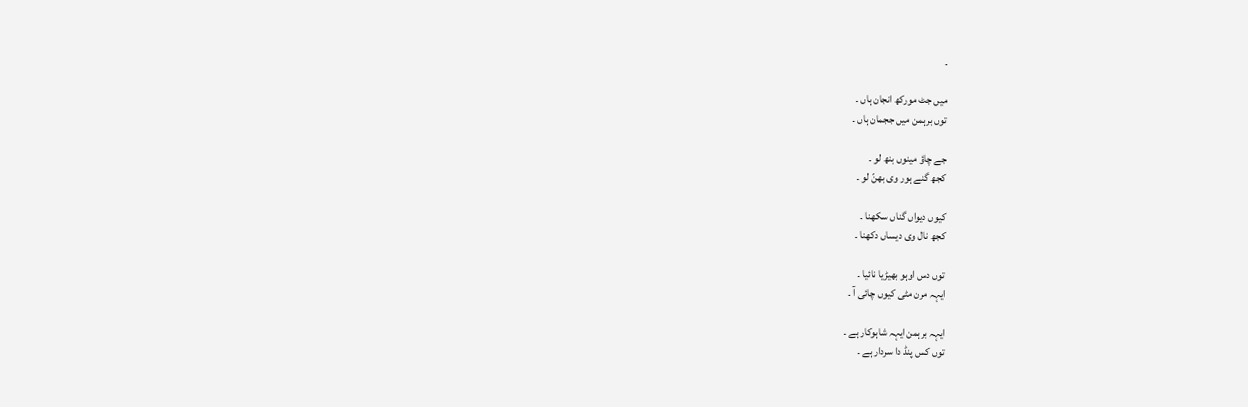۔

میں جٹ مورکھ انجان ہاں ۔
توں برہمن میں ججمان ہاں ۔

جے چاؤ مینوں بنھ لو ۔
کجھ گنے ہور وی بھنّ لو ۔

کیوں دیواں گناں سکھنا ۔
کجھ نال وی دیساں دکھنا ۔

توں دس اوہو بھیڑیا نائیا ۔
ایہہ مرن مٹی کیوں چائی آ ۔

ایہہ برہمن ایہہ شاہوکار ہے ۔
توں کس پنڈ دا سردار ہے ۔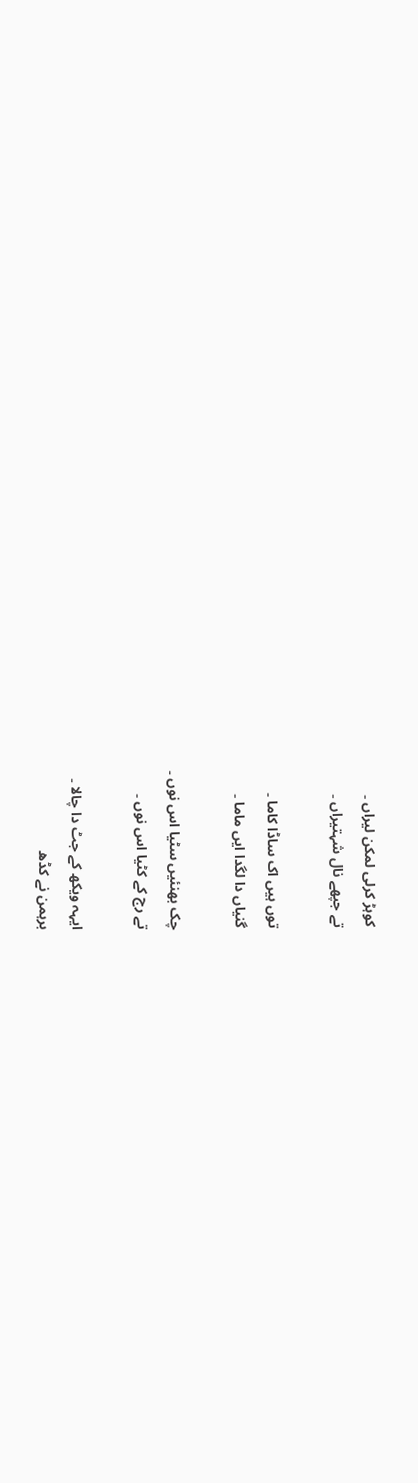کوہڑ کرلی لمکن لیراں ۔
تے جپھے نال شہتیراں ۔

توں ہیں اک ساڈا کاما ۔
گنیاں دا لگدا ایں ماما ۔

چک بھنئیں سٹیا اس نوں ۔
تے رج کے کٹیا اس نوں ۔

ایہہ ویکھ کے جٹ دا چالا ۔
برہمن نے کڈھ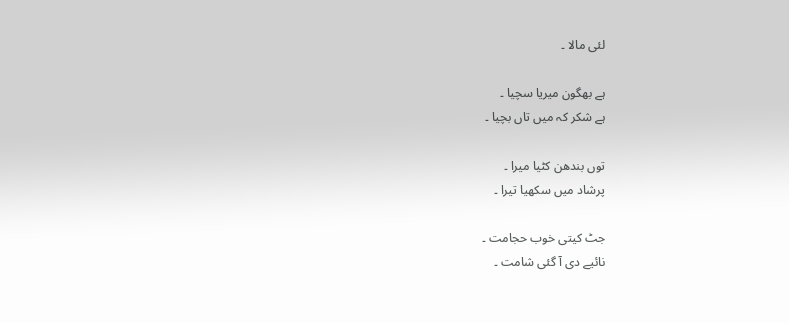لئی مالا ۔

ہے بھگون میریا سچیا ۔
ہے شکر کہ میں تاں بچیا ۔

توں بندھن کٹیا میرا ۔
پرشاد میں سکھیا تیرا ۔

جٹ کیتی خوب حجامت ۔
نائیے دی آ گئی شامت ۔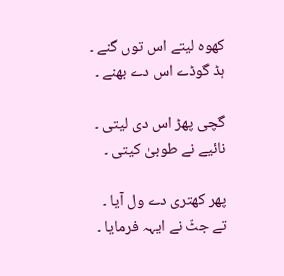کھوہ لیتے اس توں گنے ۔
ہڈ گوڈے اس دے بھنے ۔

گچی پھڑ اس دی لیتی ۔
نائیے نے طوبیٰ کیتی ۔

پھر کھتری دے ول آیا ۔
تے جٹّ نے ایہہ فرمایا ۔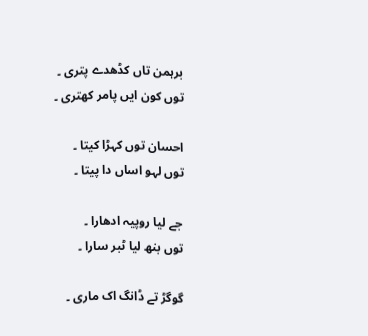برہمن تاں کڈھدے پتری ۔
توں کون ایں پامر کھتری ۔

احسان توں کہڑا کیتا ۔
توں لہو اساں دا پیتا ۔

جے لیا روپیہ ادھارا ۔
توں بنھ لیا ٹبر سارا ۔

گوگڑ تے ڈانگ اک ماری ۔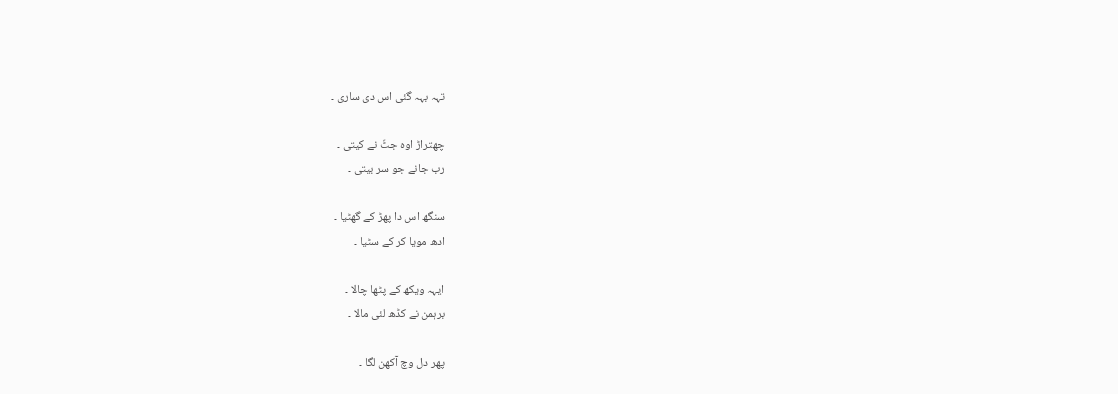تہہ بہہ گئی اس دی ساری ۔

چھتراڑ اوہ جٹّ نے کیتی ۔
رب جانے جو سر بیتی ۔

سنگھ اس دا پھڑ کے گھٹیا ۔
ادھ مویا کر کے سٹیا ۔

ایہہ ویکھ کے پٹھا چالا ۔
برہمن نے کڈھ لئی مالا ۔

پھر دل وچ آکھن لگا ۔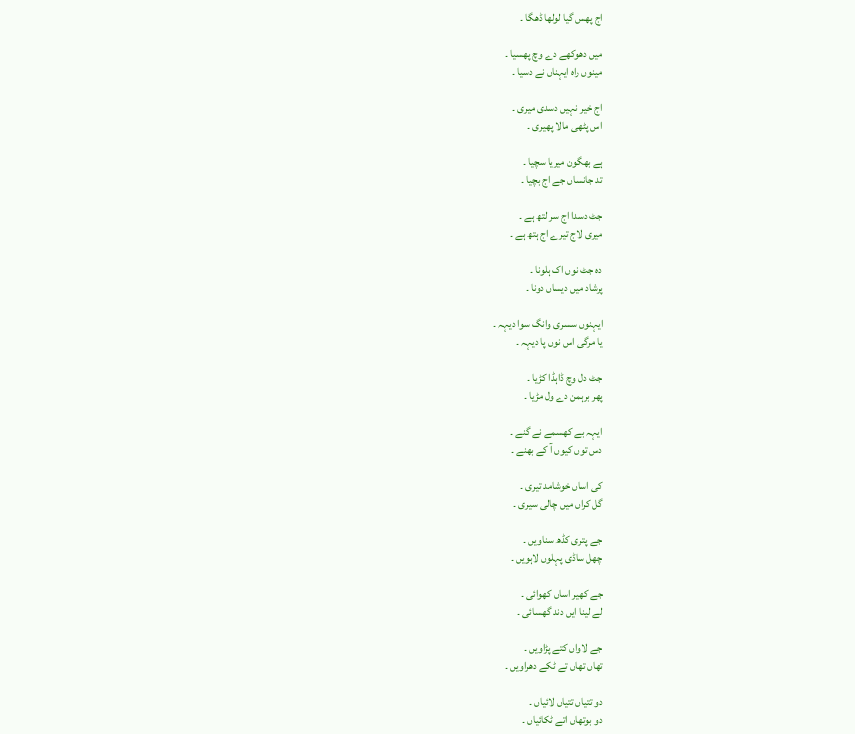اج پھس گیا لولھا ڈھگا ۔

میں دھوکھے دے وچ پھسیا ۔
مینوں راہ ایہناں نے دسیا ۔

اج خیر نہیں دسدی میری ۔
اس پٹھی مالا پھیری ۔

ہے بھگون میریا سچیا ۔
تد جانساں جے اج بچیا ۔

جٹ دسدا اج سر لتھ ہے ۔
میری لاج تیرے اج ہتھ ہے ۔

دہ جٹ نوں اک ہلونا ۔
پرشاد میں دیساں دونا ۔

ایہنوں سسری وانگ سوا دیہہ ۔
یا مرگی اس نوں پا دیہہ ۔

جٹ دل وچ ڈاہڈا کڑیا ۔
پھر برہمن دے ول مڑیا ۔

ایہہ بے کھسمے نے گنے ۔
دس توں کیوں آ کے بھنے ۔

کی اساں خوشامد تیری ۔
گل کراں میں چالی سیری ۔

جے پتری کڈھ سناویں ۔
چھل ساڈی پہلوں لاہویں ۔

جے کھیر اساں کھوائی ۔
لے لینا ایں دند گھسائی ۔

جے لاواں کتے پڑاویں ۔
تھاں تھاں تے ٹکے دھراویں ۔

دو تتیاں تتیاں لائیاں ۔
دو بوتھاں اتے ٹکائیاں ۔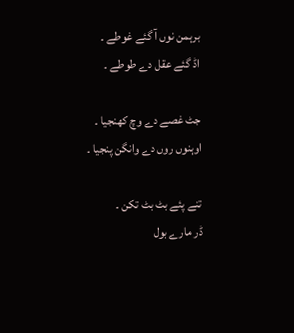برہمن نوں آ گئے غوطے ۔
اڈ گئے عقل دے طوطے ۔

جٹ غصے دے وچ کھنجیا ۔
اوہنوں روں دے وانگن پنجیا ۔

تنے پئے بٹ بٹ تکن ۔
ڈر مارے بول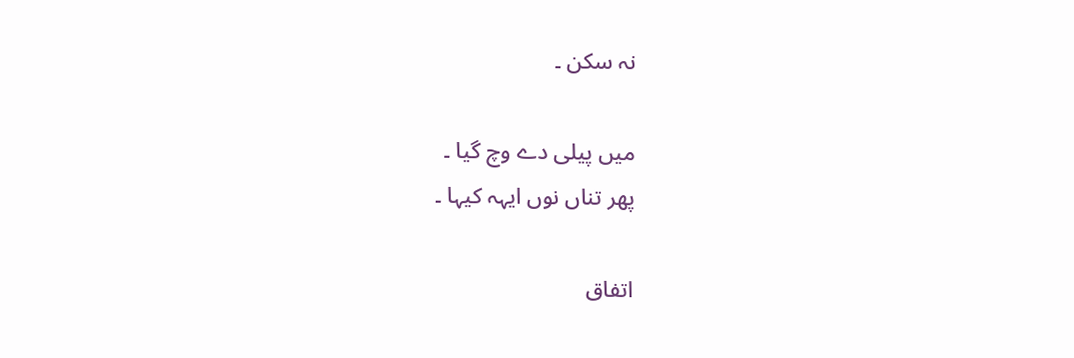نہ سکن ۔

میں پیلی دے وچ گیا ۔
پھر تناں نوں ایہہ کیہا ۔

اتفاق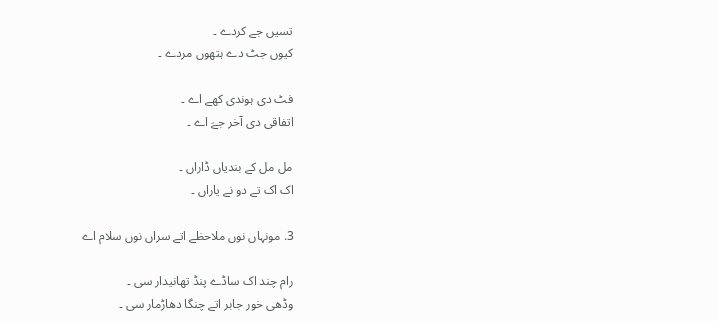تسیں جے کردے ۔
کیوں جٹ دے ہتھوں مردے ۔

فٹ دی ہوندی کھے اے ۔
اتفاقی دی آخر جےَ اے ۔

مل مل کے بندیاں ڈاراں ۔
اک اک تے دو نے یاراں ۔

3. مونہاں نوں ملاحظے اتے سراں نوں سلام اے

رام چند اک ساڈے پنڈ تھانیدار سی ۔
وڈھی خور جابر اتے چنگا دھاڑمار سی ۔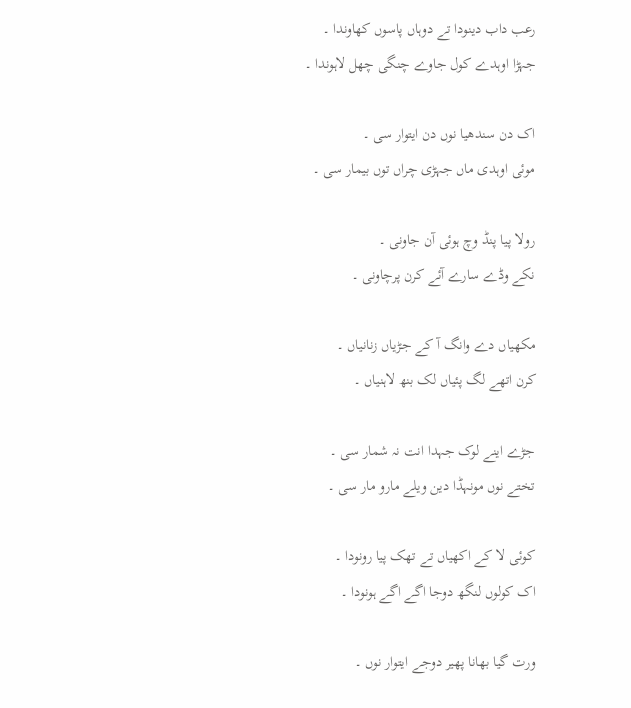رعب داب دینودا تے دوہاں پاسوں کھاوندا ۔
جہڑا اوہدے کول جاوے چنگی چھل لاہوندا ۔

اک دن سندھیا نوں دن ایتوار سی ۔
موئی اوہدی ماں جہڑی چراں توں بیمار سی ۔

رولا پیا پنڈ وچ ہوئی آن جاونی ۔
نکے وڈے سارے آئے کرن پرچاونی ۔

مکھیاں دے وانگ آ کے جڑیاں زنانیاں ۔
کرن اتھے لگ پئیاں لک بنھ لاہنیاں ۔

جڑے اینے لوک جہدا انت نہ شمار سی ۔
تختے نوں مونہڈا دین ویلے مارو مار سی ۔

کوئی لا کے اکھیاں تے تھک پیا رونودا ۔
اک کولوں لنگھ دوجا اگے اگے ہونودا ۔

ورت گیا بھانا پھیر دوجے ایتوار نوں ۔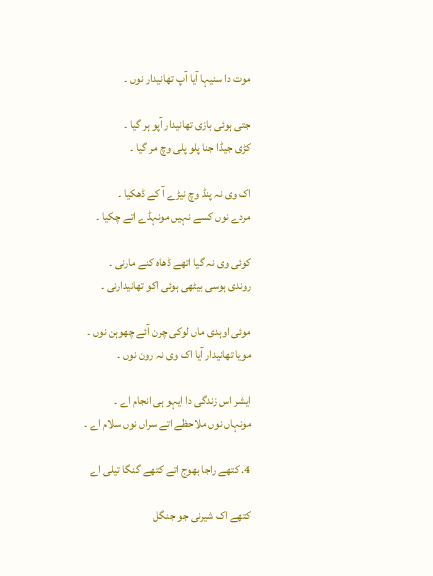موت دا سنیہا آیا آپ تھانیدار نوں ۔

جتی ہوئی بازی تھانیدار آپو ہر گیا ۔
کڑی جیڈا جنا پلو پلی وچ مر گیا ۔

اک وی نہ پنڈ وچ نیڑے آ کے ڈھکیا ۔
مردے نوں کسے نہیں مونہڈے اتے چکیا ۔

کوئی وی نہ گیا اتھے ڈھاہ کنے مارنی ۔
روندی ہوسی بیٹھی ہوئی اکو تھانیدارنی ۔

موئی اوہدی ماں لوکی چرن آئے چھوہن نوں ۔
مویا تھانیدار آیا اک وی نہ رون نوں ۔

ایشر اس زندگی دا ایہو ہی انجام اے ۔
مونہاں نوں ملاحظے اتے سراں نوں سلام اے ۔

4. کتھے راجا بھوج اتے کتھے گنگا تیلی اے

کتھے اک شیرنی جو جنگل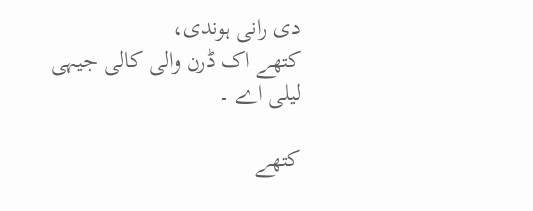دی رانی ہوندی،
کتھے اک ڈرن والی کالی جیہی لیلی اے ۔

کتھے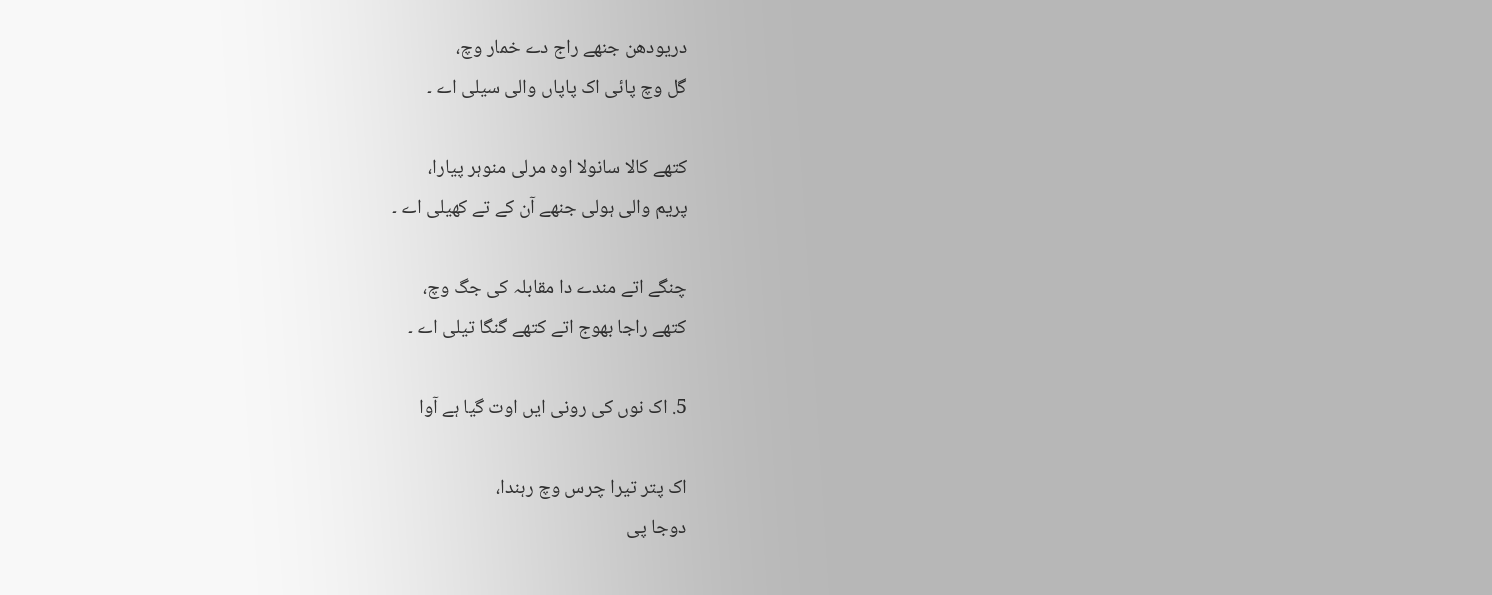دریودھن جنھے راج دے خمار وچ،
گل وچ پائی اک پاپاں والی سیلی اے ۔

کتھے کالا سانولا اوہ مرلی منوہر پیارا،
پریم والی ہولی جنھے آن کے تے کھیلی اے ۔

چنگے اتے مندے دا مقابلہ کی جگ وچ،
کتھے راجا بھوج اتے کتھے گنگا تیلی اے ۔

5. اک نوں کی رونی ایں اوت گیا ہے آوا

اک پتر تیرا چرس وچ رہندا،
دوجا پی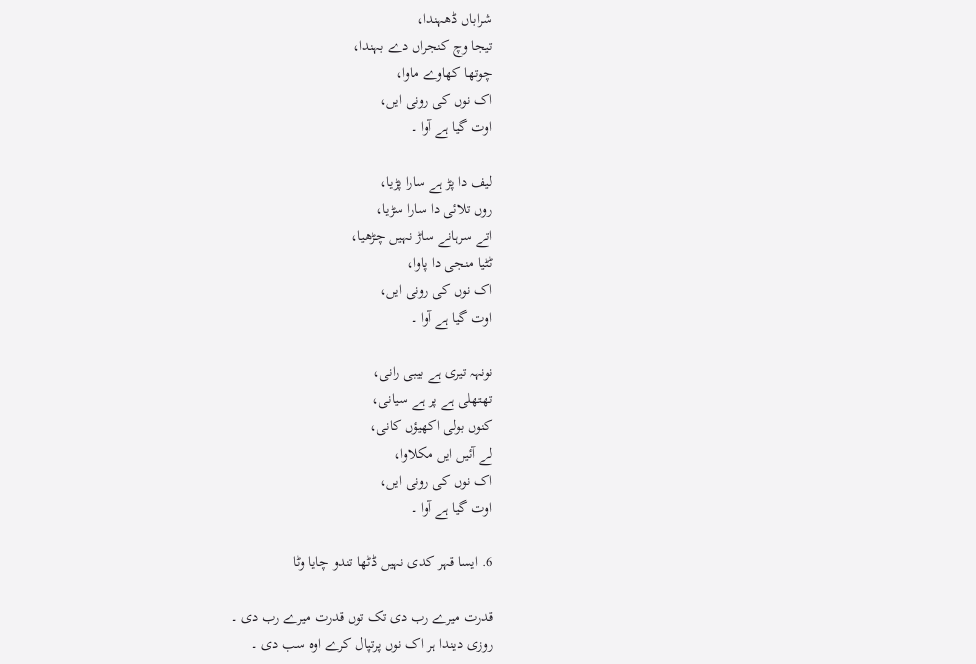شراباں ڈھہندا،
تیجا وچ کنجراں دے بہندا،
چوتھا کھاوے ماوا،
اک نوں کی رونی ایں،
اوت گیا ہے آوا ۔

لیف دا پڑ ہے سارا پڑیا،
روں تلائی دا سارا سڑیا،
اتے سرہانے ساڑ نہیں چڑھیا،
ٹٹیا منجی دا پاوا،
اک نوں کی رونی ایں،
اوت گیا ہے آوا ۔

نونہہ تیری ہے بیبی رانی،
تھتھلی ہے پر ہے سیانی،
کنوں بولی اکھیؤں کانی،
لے آئیں ایں مکلاوا،
اک نوں کی رونی ایں،
اوت گیا ہے آوا ۔

6. ایسا قہر کدی نہیں ڈٹھا تندو چایا وٹا

قدرت میرے رب دی تک توں قدرت میرے رب دی ۔
روزی دیندا ہر اک نوں پرتپال کرے اوہ سب دی ۔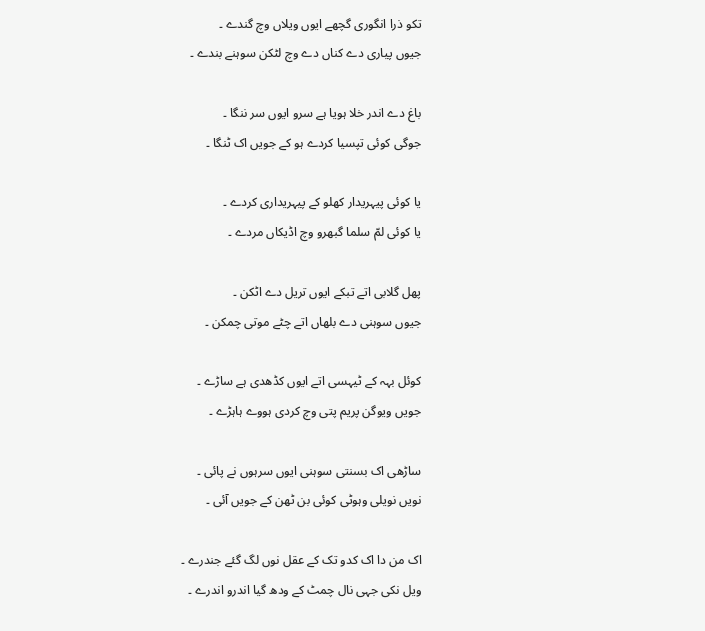تکو ذرا انگوری گچھے ایوں ویلاں وچ گندے ۔
جیوں پیاری دے کناں دے وچ لٹکن سوہنے بندے ۔

باغ دے اندر خلا ہویا ہے سرو ایوں سر ننگا ۔
جوگی کوئی تپسیا کردے ہو کے جویں اک ٹنگا ۔

یا کوئی پیہریدار کھلو کے پیہریداری کردے ۔
یا کوئی لمّ سلما گبھرو وچ اڈیکاں مردے ۔

پھل گلابی اتے تبکے ایوں تریل دے اٹکن ۔
جیوں سوہنی دے بلھاں اتے چٹے موتی چمکن ۔

کوئل بہہ کے ٹیہسی اتے ایوں کڈھدی ہے ساڑے ۔
جویں ویوگن پریم پتی وچ کردی ہووے ہاہڑے ۔

ساڑھی اک بسنتی سوہنی ایوں سرہوں نے پائی ۔
نویں نویلی وہوٹی کوئی بن ٹھن کے جویں آئی ۔

اک من دا اک کدو تک کے عقل نوں لگ گئے جندرے ۔
ویل نکی جہی نال چمٹ کے ودھ گیا اندرو اندرے ۔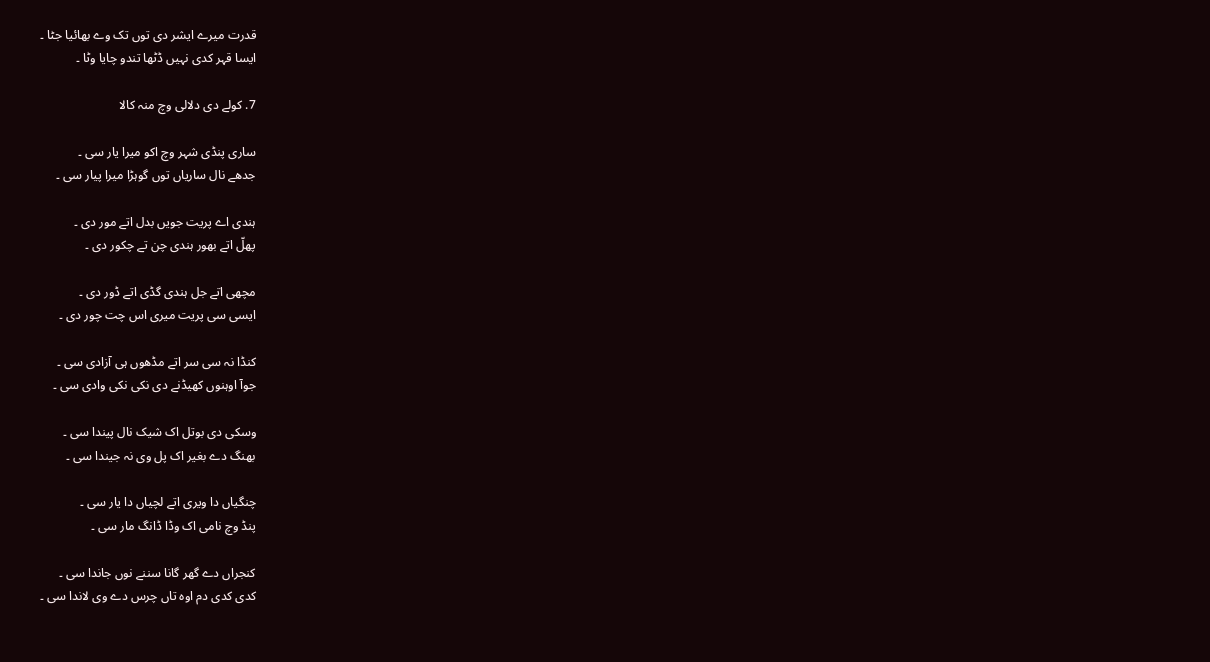قدرت میرے ایشر دی توں تک وے بھائیا جٹا ۔
ایسا قہر کدی نہیں ڈٹھا تندو چایا وٹا ۔

7. کولے دی دلالی وچ منہ کالا

ساری پنڈی شہر وچ اکو میرا یار سی ۔
جدھے نال ساریاں توں گوہڑا میرا پیار سی ۔

ہندی اے پریت جویں بدل اتے مور دی ۔
پھلّ اتے بھور ہندی چن تے چکور دی ۔

مچھی اتے جل ہندی گڈی اتے ڈور دی ۔
ایسی سی پریت میری اس چت چور دی ۔

کنڈا نہ سی سر اتے مڈھوں ہی آزادی سی ۔
جوآ اوہنوں کھیڈنے دی نکی نکی وادی سی ۔

وسکی دی بوتل اک شیک نال پیندا سی ۔
بھنگ دے بغیر اک پل وی نہ جیندا سی ۔

چنگیاں دا ویری اتے لچیاں دا یار سی ۔
پنڈ وچ نامی اک وڈا ڈانگ مار سی ۔

کنجراں دے گھر گانا سننے نوں جاندا سی ۔
کدی کدی دم اوہ تاں چرس دے وی لاندا سی ۔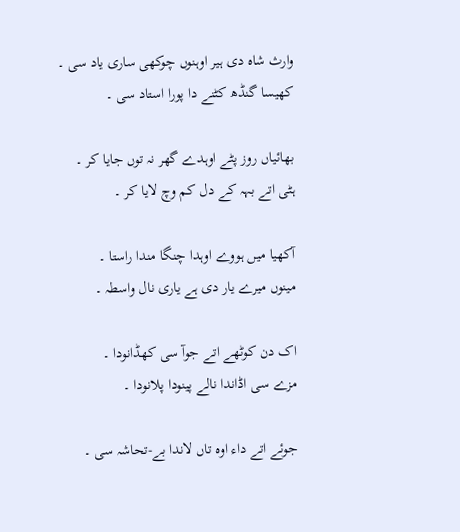وارث شاہ دی ہیر اوہنوں چوکھی ساری یاد سی ۔
کھیسا گنڈھ کٹنے دا پورا استاد سی ۔

بھائیاں روز پٹے اوہدے گھر نہ توں جایا کر ۔
ہٹی اتے بہہ کے دل کم وچ لایا کر ۔

آکھیا میں ہووے اوہدا چنگا مندا راستا ۔
مینوں میرے یار دی ہے یاری نال واسطہ ۔

اک دن کوٹھے اتے جوآ سی کھڈانودا ۔
مزے سی اڈاندا نالے پینودا پلانودا ۔

جوئے اتے داء اوہ تاں لاندا بے-تحاشہ سی ۔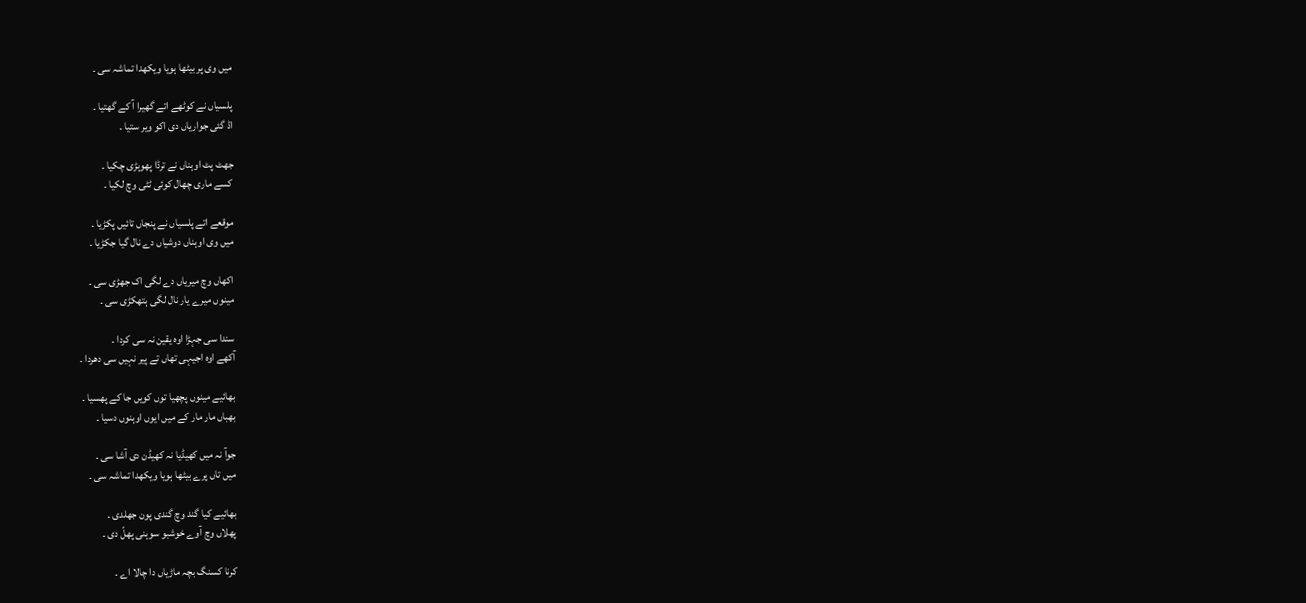میں وی پر بیٹھا ہویا ویکھدا تماشہ سی ۔

پلسیاں نے کوٹھے اتے گھیرا آ کے گھتیا ۔
اڈ گئی جواریاں دی اکو ویر ستیا ۔

جھٹ پٹ اوہناں نے ترڈا پھوہڑی چکیا ۔
کسے ماری چھال کوئی ٹٹی وچ لکیا ۔

موقعے اتے پلسیاں نے پنجاں تائیں پکڑیا ۔
میں وی اوہناں دوشیاں دے نال گیا جکڑیا ۔

اکھاں وچ میریاں دے لگی اک جھڑی سی ۔
مینوں میرے یار نال لگی ہتھکڑی سی ۔

سندا سی جہڑا اوہ یقین نہ سی کردا ۔
آکھے اوہ اجیہی تھاں تے پیر نہیں سی دھردا ۔

بھائیے مینوں پچھیا توں کویں جا کے پھسیا ۔
بھباں مار مار کے میں ایوں اوہنوں دسیا ۔

جوآ نہ میں کھیڈیا نہ کھیڈن دی آشا سی ۔
میں تاں پرے بیٹھا ہویا ویکھدا تماشہ سی ۔

بھائیے کیا گند وچ گندی پون جھلدی ۔
پھلاں وچ آوے خوشبو سوہنی پھلّ دی ۔

کرنا کسنگ بچہ ماڑیاں دا چالا اے ۔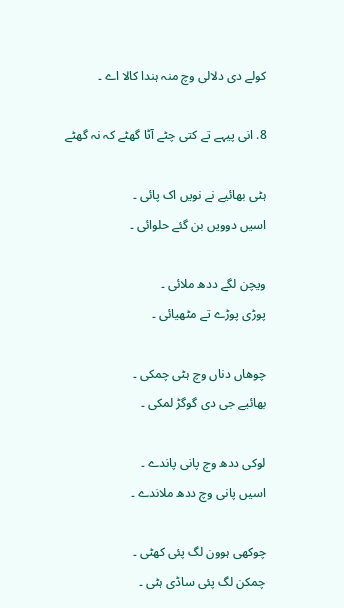کولے دی دلالی وچ منہ ہندا کالا اے ۔

8. انی پیہے تے کتی چٹے آٹا گھٹے کہ نہ گھٹے

ہٹی بھائیے نے نویں اک پائی ۔
اسیں دوویں بن گئے حلوائی ۔

ویچن لگے ددھ ملائی ۔
پوڑی پوڑے تے مٹھیائی ۔

چوھاں دناں وچ ہٹی چمکی ۔
بھائیے جی دی گوگڑ لمکی ۔

لوکی ددھ وچ پانی پاندے ۔
اسیں پانی وچ ددھ ملاندے ۔

چوکھی ہوون لگ پئی کھٹی ۔
چمکن لگ پئی ساڈی ہٹی ۔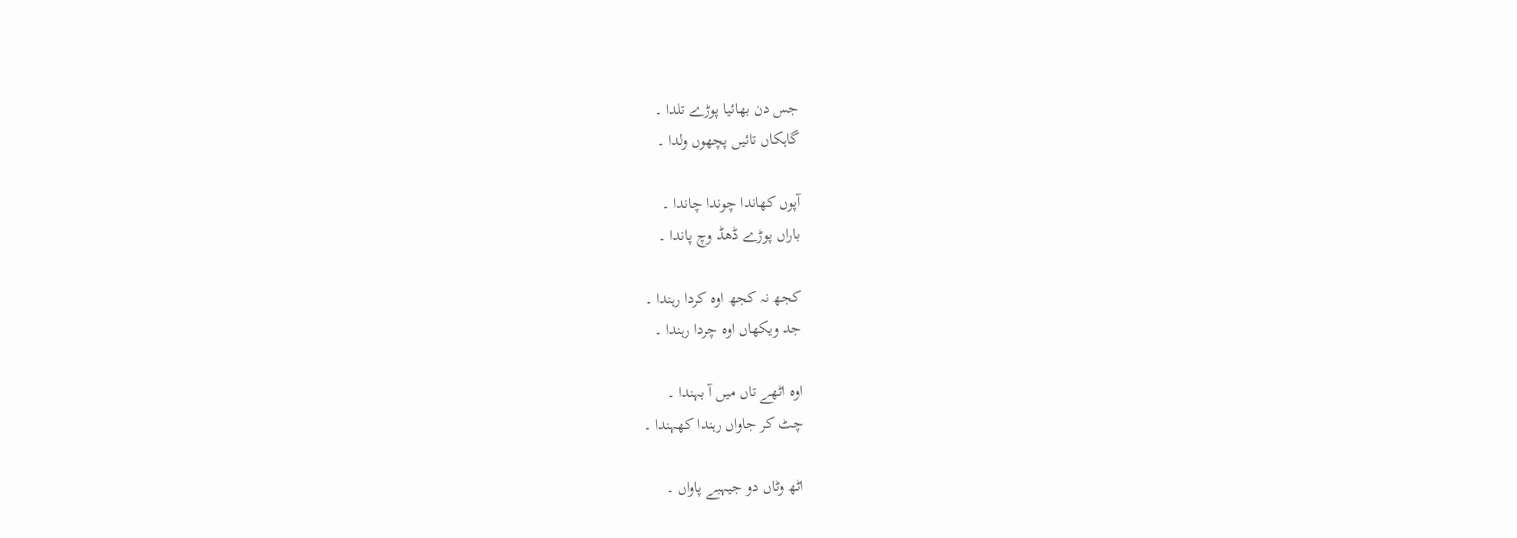جس دن بھائیا پوڑے تلدا ۔
گاہکاں تائیں پچھوں ولدا ۔

آپوں کھاندا چوندا چاندا ۔
باراں پوڑے ڈھڈ وچ پاندا ۔

کجھ نہ کجھ اوہ کردا رہندا ۔
جد ویکھاں اوہ چردا رہندا ۔

اوہ اٹھے تاں میں آ بہندا ۔
چٹ کر جاواں رہندا کھہندا ۔

اٹھ وٹاں دو جیہبے پاواں ۔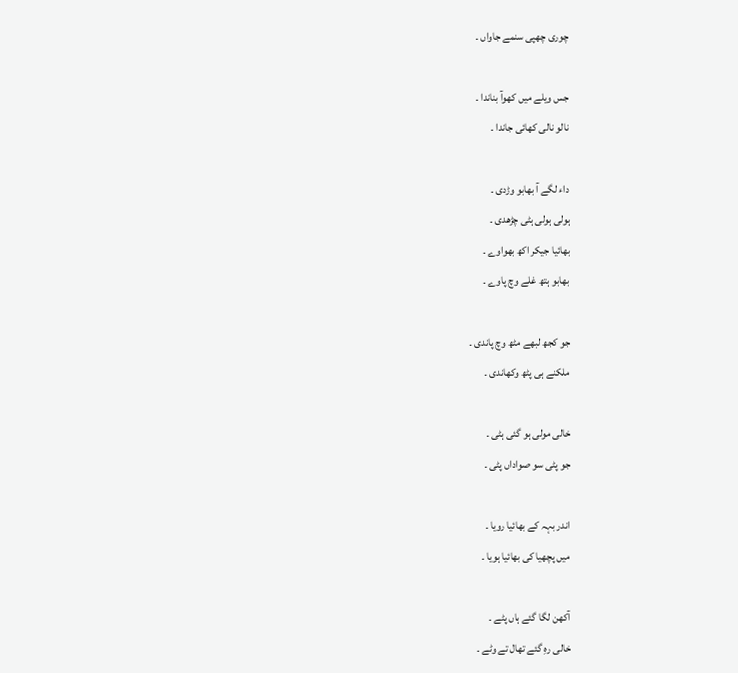چوری چھپی سنمے جاواں ۔

جس ویلے میں کھوآ بناندا ۔
نالو نالی کھائی جاندا ۔

داء لگے آ بھابو وڑدی ۔
ہولی ہولی ہٹی چڑھدی ۔
بھائیا جیکر اکھ بھواوے ۔
بھابو ہتھ غلے وچ پاوے ۔

جو کجھ لبھے مٹھ وچ پاندی ۔
ملکنے ہی پٹھ وکھاندی ۔

خالی مولی ہو گئی ہٹی ۔
جو پٹی سو صواداں پٹی ۔

اندر بہہ کے بھائیا رویا ۔
میں پچھیا کی بھائیا ہویا ۔

آکھن لگا گئے ہاں پٹے ۔
خالی رہِ گئے تھال تے وٹے ۔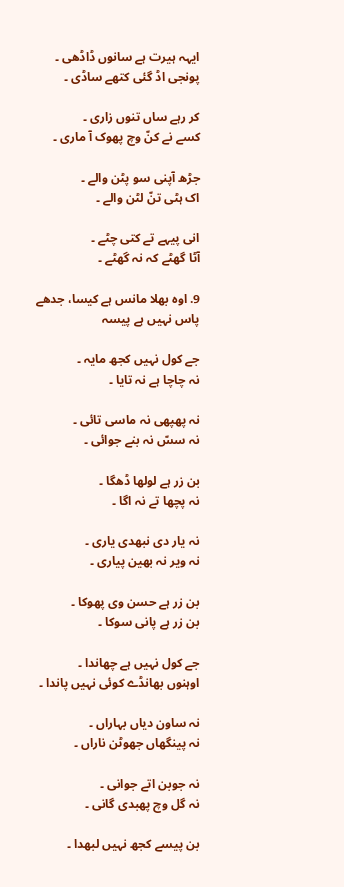ایہہ ہیرت ہے سانوں ڈاڈھی ۔
پونجی اڈ گئی کتھے ساڈی ۔

کر رہے ساں تنوں زاری ۔
کسے نے کنّ وچ پھوک آ ماری ۔

جڑھ آپنی سو پٹن والے ۔
اک ہٹی تنّ لٹن والے ۔

انی پیہے تے کتی چٹے ۔
آٹا گھٹے کہ نہ گھٹے ۔

9. اوہ بھلا مانس ہے کیسا، جدھے پاس نہیں ہے پیسہ

جے کول نہیں کجھ مایہ ۔
نہ چاچا ہے نہ تایا ۔

نہ پھپھی نہ ماسی تائی ۔
نہ سسّ نہ بنے جوائی ۔

بن زر ہے لولھا ڈھگا ۔
نہ پچھا تے نہ اگا ۔

نہ یار دی نبھدی یاری ۔
نہ ویر نہ بھین پیاری ۔

بن زر ہے حسن وی پھوکا ۔
بن زر ہے پانی سوکا ۔

جے کول نہیں ہے چھاندا ۔
اوہنوں بھانڈے کوئی نہیں پاندا ۔

نہ ساون دیاں بہاراں ۔
نہ پینگھاں جھوٹن ناراں ۔

نہ جوبن اتے جوانی ۔
نہ گل وچ پھبدی گانی ۔

بن پیسے کجھ نہیں لبھدا ۔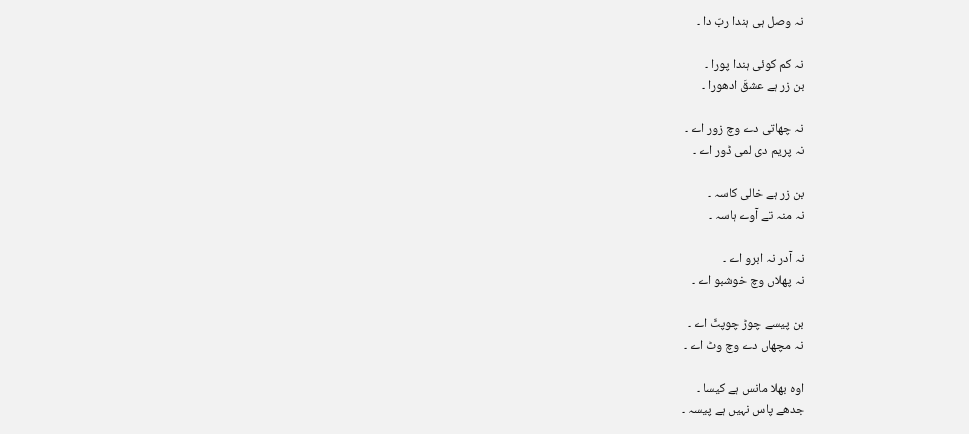نہ وصل ہی ہندا ربّ دا ۔

نہ کم کوئی ہندا پورا ۔
بن زر ہے عشقَ ادھورا ۔

نہ چھاتی دے وچ زور اے ۔
نہ پریم دی لمی ڈور اے ۔

بن زر ہے خالی کاسہ ۔
نہ منہ تے آوے ہاسہ ۔

نہ آدر نہ ابرو اے ۔
نہ پھلاں وچ خوشبو اے ۔

بن پیسے چوڑ چوپٹّ اے ۔
نہ مچھاں دے وچ وٹ اے ۔

اوہ بھلا مانس ہے کیسا ۔
جدھے پاس نہیں ہے پیسہ ۔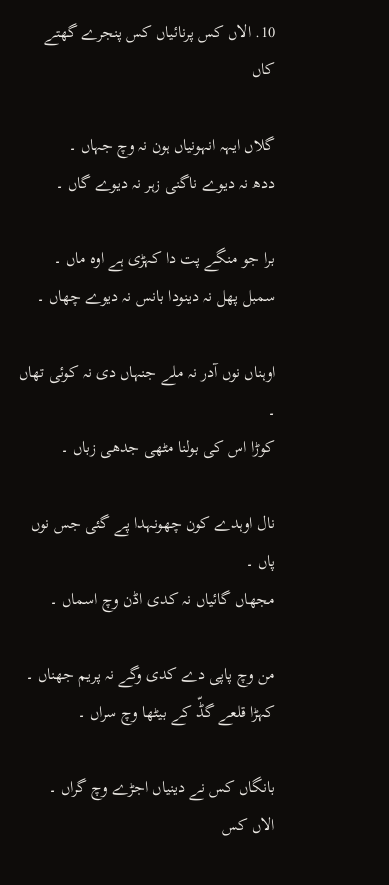10. الاں کس پرنائیاں کس پنجرے گھتے کاں

گلاں ایہہ انہونیاں ہون نہ وچ جہاں ۔
ددھ نہ دیوے ناگنی زہر نہ دیوے گاں ۔

برا جو منگے پت دا کہڑی ہے اوہ ماں ۔
سمبل پھل نہ دینودا بانس نہ دیوے چھاں ۔

اوہناں نوں آدر نہ ملے جنہاں دی نہ کوئی تھاں ۔
کوڑا اس کی بولنا مٹھی جدھی زباں ۔

نال اوہدے کون چھونہدا پے گئی جس نوں پاں ۔
مجھاں گائیاں نہ کدی اڈن وچ اسماں ۔

من وچ پاپی دے کدی وگے نہ پریم جھناں ۔
کہڑا قلعے گڈّ کے بیٹھا وچ سراں ۔

بانگاں کس نے دینیاں اجڑے وچ گراں ۔
الاں کس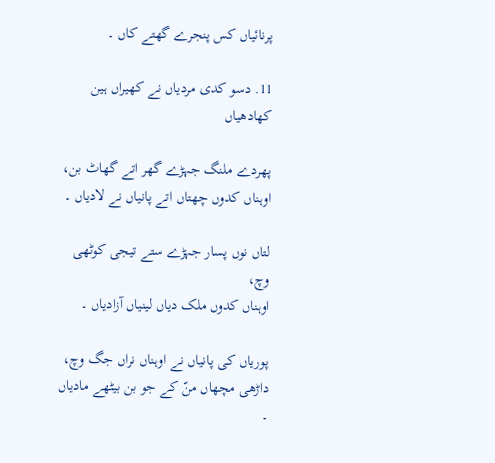پرنائیاں کس پنجرے گھتے کاں ۔

11. دسو کدی مردیاں نے کھیراں ہین کھادھیاں

پھردے ملنگ جہڑے گھر اتے گھاٹ بن،
اوہناں کدوں چھتاں اتے پانیاں نے لادیاں ۔

لتاں نوں پسار جہڑے ستے تیجی کوٹھی وچ،
اوہناں کدوں ملک دیاں لینیاں آزادیاں ۔

پوریاں کی پانیاں نے اوہناں نراں جگ وچ،
داڑھی مچھاں منّ کے جو بن بیٹھے مادیاں ۔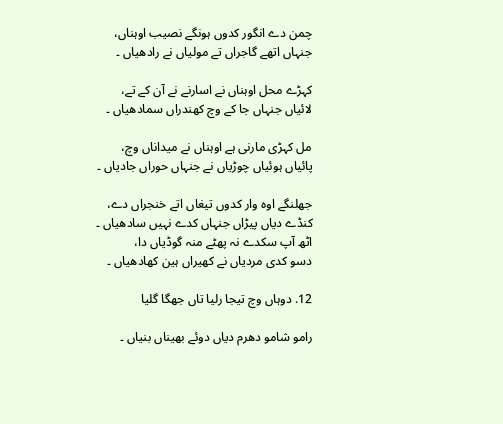چمن دے انگور کدوں ہونگے نصیب اوہناں،
جنہاں اتھے گاجراں تے مولیاں نے رادھیاں ۔

کہڑے محل اوہناں نے اسارنے نے آن کے تے،
لائیاں جنہاں جا کے وچ کھندراں سمادھیاں ۔

مل کہڑی مارنی ہے اوہناں نے میداناں وچ،
پائیاں ہوئیاں چوڑیاں نے جنہاں حوراں جادیاں ۔

جھلنگے اوہ وار کدوں تیغاں اتے خنجراں دے،
کنڈے دیاں پیڑاں جنہاں کدے نہیں سادھیاں ۔
اٹھ آپ سکدے نہ پھٹے منہ گوڈیاں دا،
دسو کدی مردیاں نے کھیراں ہین کھادھیاں ۔

12. دوہاں وچ تیجا رلیا تاں جھگا گلیا

رامو شامو دھرم دیاں دوئے بھیناں بنیاں ۔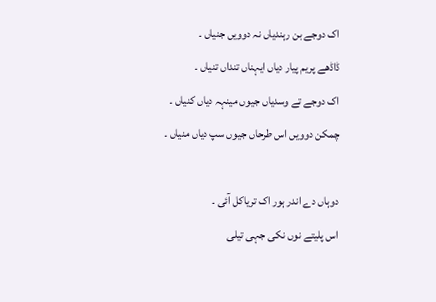اک دوجے بن رہندیاں نہ دوویں جنیاں ۔
ڈاڈھے پریم پیار دیاں ایہناں تنداں تنیاں ۔
اک دوجے تے وسدیاں جیوں مینہہ دیاں کنیاں ۔
چمکن دوویں اس طرحاں جیوں سپ دیاں منیاں ۔

دوہاں دے اندر ہور اک تریاکل آئی ۔
اس پلیتے نوں نکی جہی تیلی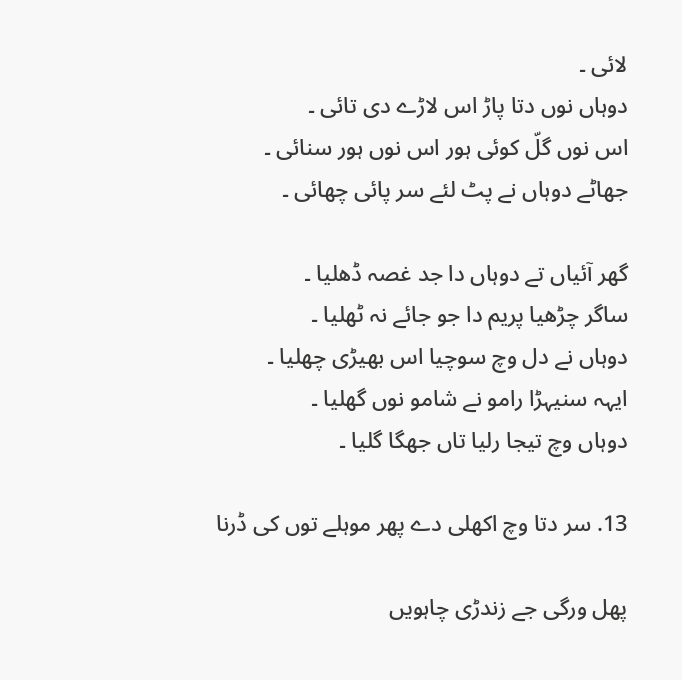لائی ۔
دوہاں نوں دتا پاڑ اس لاڑے دی تائی ۔
اس نوں گلّ کوئی ہور اس نوں ہور سنائی ۔
جھاٹے دوہاں نے پٹ لئے سر پائی چھائی ۔

گھر آئیاں تے دوہاں دا جد غصہ ڈھلیا ۔
ساگر چڑھیا پریم دا جو جائے نہ ٹھلیا ۔
دوہاں نے دل وچ سوچیا اس بھیڑی چھلیا ۔
ایہہ سنیہڑا رامو نے شامو نوں گھلیا ۔
دوہاں وچ تیجا رلیا تاں جھگا گلیا ۔

13. سر دتا وچ اکھلی دے پھر موہلے توں کی ڈرنا

پھل ورگی جے زندڑی چاہویں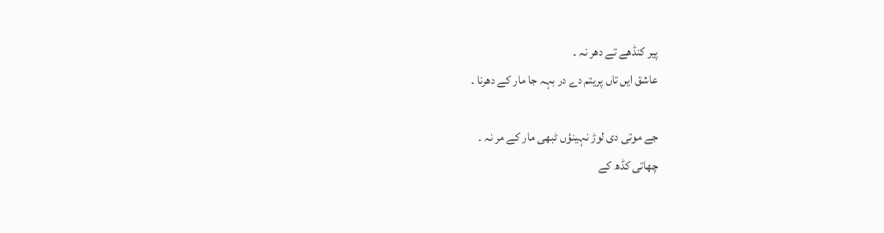پیر کنڈھے تے دھر نہ ۔
عاشق ایں تاں پریتم دے در بہہ جا مار کے دھرنا ۔

جے موتی دی لوڑ نہینؤں ٹبھی مار کے مر نہ ۔
چھاتی کڈھ کے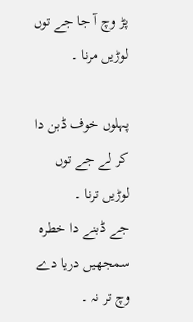پڑ وچ آ جا جے توں لوڑیں مرنا ۔

پہلوں خوف ڈبن دا کر لے جے توں لوڑیں ترنا ۔
جے ڈبنے دا خطرہ سمجھیں دریا دے وچ تر نہ ۔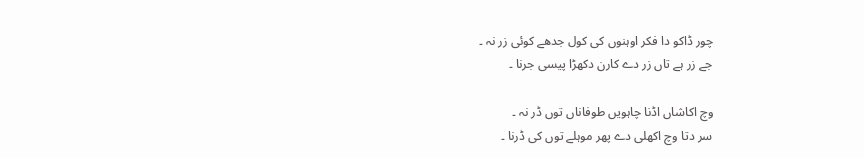چور ڈاکو دا فکر اوہنوں کی کول جدھے کوئی زر نہ ۔
جے زر ہے تاں زر دے کارن دکھڑا پیسی جرنا ۔

وچ اکاشاں اڈنا چاہویں طوفاناں توں ڈر نہ ۔
سر دتا وچ اکھلی دے پھر موہلے توں کی ڈرنا ۔